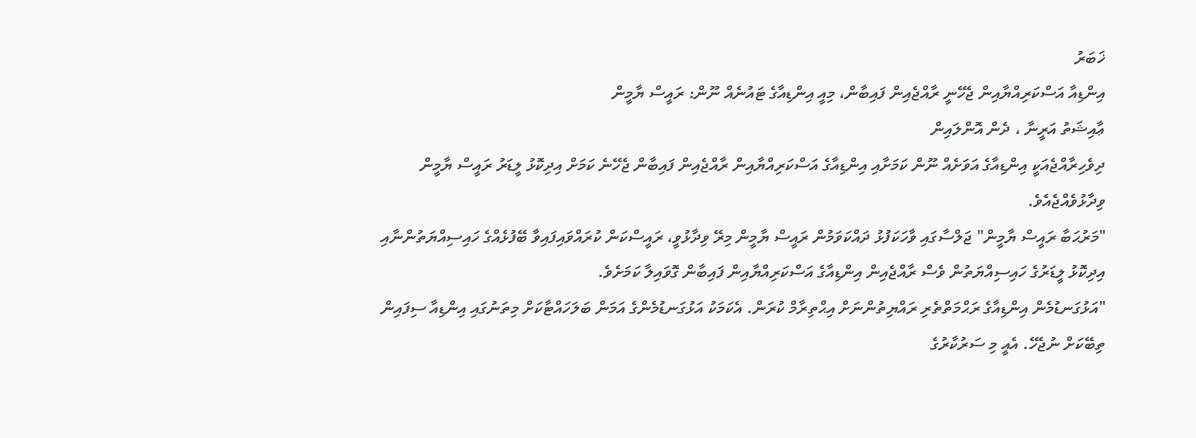ޚަބަރު
އިންޑިއާ އަސްކަރިއްޔާއިން ޖެހޭނީ ރާއްޖެއިން ފައިބާން، މިއީ އިންޑިއާގެ ޓައުނެއް ނޫން: ރައީސް ޔާމީން
ޢާއިޝަތު އަރީނާ ، ދެން އޮންލައިން
ދިވެހިރާއްޖެއަކީ އިންޑިއާގެ އަވަށެއް ނޫން ކަމަށާއި އިންޑިއާގެ އަސްކަރިއްޔާއިން ރާއްޖެއިން ފައިބާން ޖެހޭނެ ކަމަށް އިދިކޮޅު ލީޑަރު ރައީސް ޔާމީން ވިދާޅުވެއްޖެއެވެ.
"މަރުޙަބާ ރައީސް ޔާމީން" ޖަލްސާގައި ވާހަކަފުޅު ދައްކަވަމުން ރައީސް ޔާމީން މިރޭ ވިދާޅުވީ، ރައީސްކަން ކުރައްވައިފައިވާ ބޭފުޅެއްގެ ހައިސިއްޔަތުންނާއި އިދިކޮޅު ލީޑަރުގެ ހައިސިއްޔަތުން ވެސް ރާއްޖެއިން އިންޑިއާގެ އަސްކަރިއްޔާއިން ފައިބާން ގޮވައިލާ ކަމަށެވެ.
"އަޅުގަނޑުމެން އިންޑިއާގެ ރަޙްމަތްތެރި ރައްޔިތުންނަށް އިޙްތިރާމް ކުރަން. އެކަމަކު އަޅުގަނޑުމެންގެ އަމަން ބަލަހައްޓާކަށް މިތަނުގައި އިންޑިއާ ސިފައިން ތިބޭކަށް ނުޖެހޭ. އެއީ މި ސަރުކާރުގެ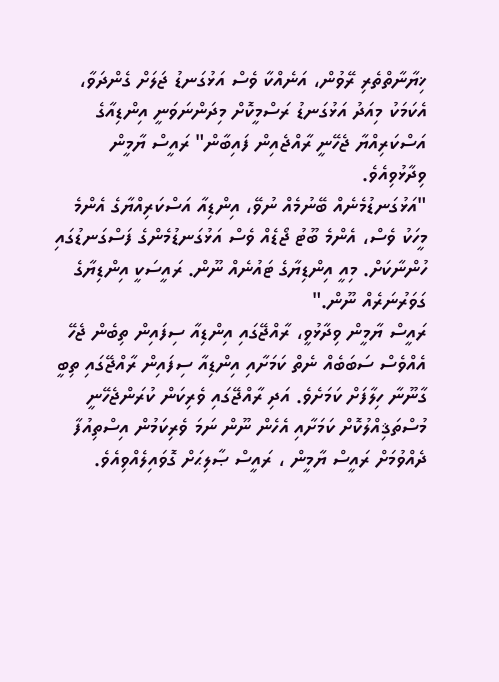ޚިޔާނާތްތެރި ރޭވުން، އަނެއްކާ ވެސް އަޅުގަނޑު ޖަލަށް ގެންދަވާ، އެކަމަކު މިއަދު އަޅުގަނޑު ރަސްމީކޮށް މިދަންނަވަނީ އިންޑިއާގެ އަސްކަރިއްޔާ ޖެހޭނީ ރާއްޖެއިން ފައިބާން" ރައީސް ޔާމީން ވިދާޅުވިއެވެ.
"އަޅުގަނޑުމެނެއް ބޭނުމެއް ނުވޭ، އިންޑިއާ އަސްކަރިއްޔާގެ އެންމެ މީހަކު ވެސް، އެންމެ ބޫޓު ޖޯޑެއް ވެސް އަޅުގަނޑުމެންގެ ފަސްގަނޑުގައި ހުންނާކަށް. މިއީ އިންޑިޔާގެ ޓައުނެއް ނޫން. ރައީސަކީ އިންޑިޔާގެ ގަވަރުނަރެއް ނޫން."
ރައީސް ޔާމީން ވިދާޅުވީ، ރާއްޖޭގައި އިންޑިއާ ސިފައިން ތިބެން ޖެހޭ އެއްވެސް ސަބަބެއް ނެތް ކަމަށާއި އިންޑިއާ ސިފައިން ރާއްޖޭގައި ތިބީ ގާނޫނާ ހިލާފަށް ކަމަށެވެ. އަދި ރާއްޖޭގައި ވެރިކަން ކުރަންޖެހޭނީ މުސްތަޤިއްލުކޮށް ކަމަށާއި އެހެން ނޫން ނަމަ ވެރިކަމުން އިސްތިއުފާ ދެއްވުމަށް ރައީސް ޔާމީން ، ރައީސް ޞާލިޙަށް ގޮވައިލެއްވިއެވެ.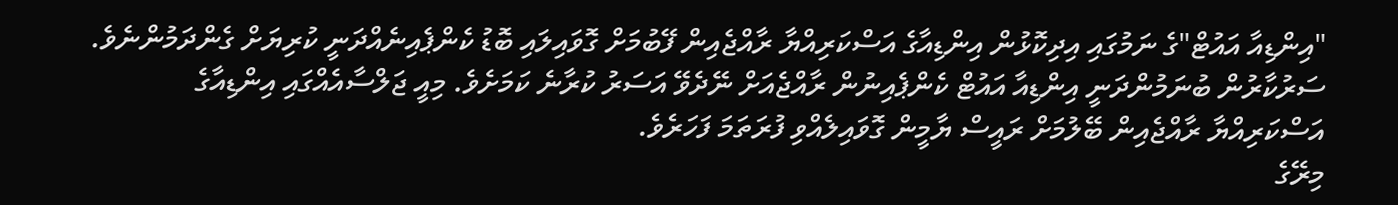"އިންޑިއާ އައުޓް"ގެ ނަމުގައި އިދިކޮޅުން އިންޑިއާގެ އަސްކަރިއްޔާ ރާއްޖެއިން ފޭބުމަށް ގޮވައިލައި ބޮޑު ކެންޕެއިނެއްދަނީ ކުރިޔަށް ގެންދަމުންނެވެ. ސަރުކާރުން ބުނަމުންދަނީ އިންޑިއާ އައުޓް ކެންޕެއިނުން ރާއްޖެއަށް ނޭދެވޭ އަސަރު ކުރާނެ ކަމަށެވެ. މިއީ ޖަލްސާއެއްގައި އިންޑިއާގެ އަސްކަރިއްޔާ ރާއްޖެއިން ބޭލުމަށް ރައީސް ޔާމީން ގޮވައިލެއްވި ފުރަތަމަ ފަހަރެވެ.
މިރޭގެ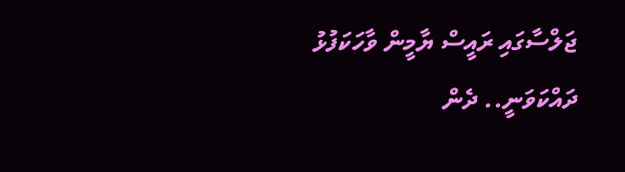ޖަލްސާގައި ރައީސް ޔާމީން ވާހަކަފުޅު ދައްކަވަނީ.. ދެން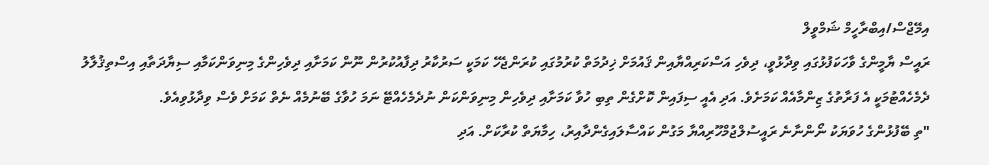އިމޭޖްސް/އިބްރާހީމް ޝަމްވީލް
ރައީސް ޔާމީންގެ ވާހަކަފުޅުގައި ވިދާޅުވީ، ދިވެހި އަސްކަރިއްޔާއިން ޤައުމަށް ޚިދުމަތް ކުރުމުގައި ކުރަންޖެހޭ ކަމަކީ ސަރުކާރު ދިފާއުކުރުން ނޫން ކަމަށާއި ދިވެހިންގެ މިނިވަންކަމާއި ސިޔާދަތާއި އިސްތިޤުލާލު ދެމެހެއްޓުމަކީ އެ ފަރާތުގެ ޒިންމާއެއް ކަމަށެވެ. އަދި އެއީ ސިފައިން ކޮށްގެން ތިބި ހުވާ ކަމަށާއި ދިވެހިން މިނިވަންކަން ނުދެމެހެއްޓޭ ނަމަ ހުވާގެ ބޭނުމެއް ނެތް ކަމަށް ވެސް ވިދާޅުވިއެވެ.
"ތި ބޭފުޅުންގެ ހުވަޔަކު ނޯންނާނެ ރައީސުލްޖުމްހޫރިއްޔާ މަގުން ކައްސާލައިގެންދާއިރު، ހިމާޔަތް ކުރާކަށް. އަދި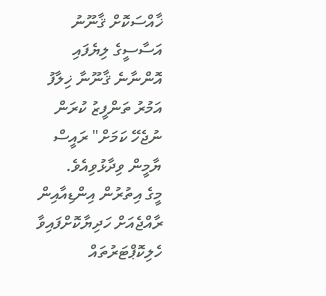ޚާއްސަކޮށް ޤާނޫނު އަސާސީގެ ލިޔެފައި އޮންނާނެ ޤާނޫނާ ޚިލާފު އަމުރު ތަންފީޒު ކުރަން ނުޖެހޭ ކަމަށް" ރައީސް ޔާމީން ވިދާޅުވިއެވެ.
މީގެ އިތުރުން އިންޑިއާއިން ރާއްޖެއަށް ހަދިޔާކޮށްފައިވާ ހެލިކޮޕްޓަރުތައް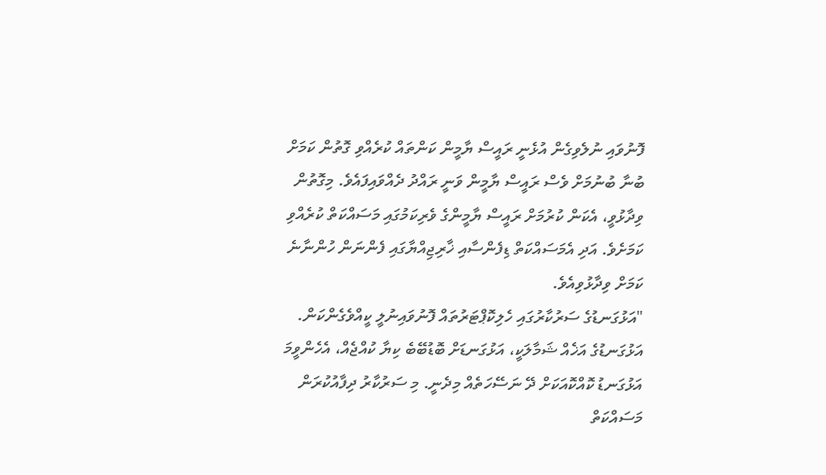ފޮނުވައި ނުލެވިގެން އުޅެނީ ރައީސް ޔާމީން ކަންތައް ކުރެއްވި ގޮތުން ކަމަށް ބުނާ ބުނުމަށް ވެސް ރައީސް ޔާމީން ވަނީ ރައްދު ދެއްވައިފައެވެ. މިގޮތުން ވިދާޅުވީ، އެކަން ކުރުމަށް ރައީސް ޔާމީންގެ ވެރިކަމުގައި މަސައްކަތް ކުރެއްވި ކަމަށެވެ. އަދި އެމަސައްކަތް ޑިފެންސާއި ޚާރިޖިއްޔާގައި ފެންނަން ހުންނާނެ ކަމަށް ވިދާޅުވިއެވެ.
"އަޅުގަނޑުގެ ސަރުކާރުގައި ހެލިކޮޕްޓަރުތައް ފޮނުވައިނުލީ ކީއްވެގެންކަން. އަޅުގަނޑުގެ އަޚެއް ޝަމާލަކީ، އަޅުގަނޑަށް ބޮޑުބޭބެ ކިޔާ ކުއްޖެއް، އެހެންވީމަ އަޅުގަނޑު ކޮއްކޮއަކަށް ދޭ ނަސޭހަތެއް މިދެނީ. މި ސަރުކާރު ދިފާއުކުރަން މަސައްކަތް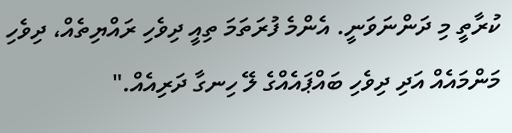ކުރާތީ މި ދަންނަވަނީ. އެންމެ ފުރަތަމަ ތިއީ ދިވެހި ރައްޔިތެއް، ދިވެހި މަންމައެއް އަދި ދިވެހި ބައްޕައެއްގެ ލޭ ހިނގާ ދަރިއެއް."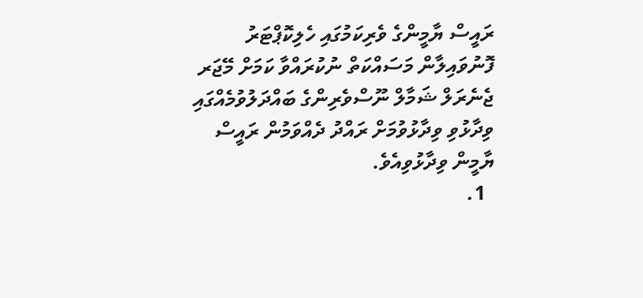ރައީސް ޔާމީންގެ ވެރިކަމުގައި ހެލިކޮޕްޓަރު ފޮނުވައިލާން މަސައްކަތް ނުކުރައްވާ ކަމަށް މޭޖަރ ޖެނެރަލް ޝަމާލް ނޫސްވެރިންގެ ބައްދަލުވުމެއްގައި ވިދާޅުވި ވިދާޅުވުމަށް ރައްދު ދެއްވަމުން ރައީސް ޔާމީން ވިދާޅުވިއެވެ.
  1.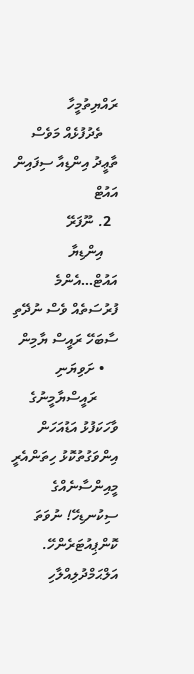ރައްޔިތުމީހާ
    ތެދުފުޅެއް މަވެސް ތާޢީދު އިންޑިއާ ސިފައިން އައުޓް
  2. ނޫފަރޭ
    އިންޑިޔާ އައުޓް…އެންމެ ފުރުސަތެއް ވެސް ނުދޭތި ސާބަހޭ ރައީސް ޔާމިން
    • ށަވިޔަނި
      ރައީސްޔާމީނުގެ ވާހަކަފުޅު އަޑުއަހަން އިންވަގުތުކޮޅު ހިތަންއެރީ މީއިންސާނެއްގެ ސިކުނޑިހޭ! ނުވަތަ ކޮންޕިއުޓަރެންހޭ. އަލްޙަމްދުލިއްލާހި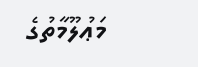މަޢުލޫމާތުގެ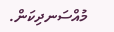މުއްސަނދިކަން.